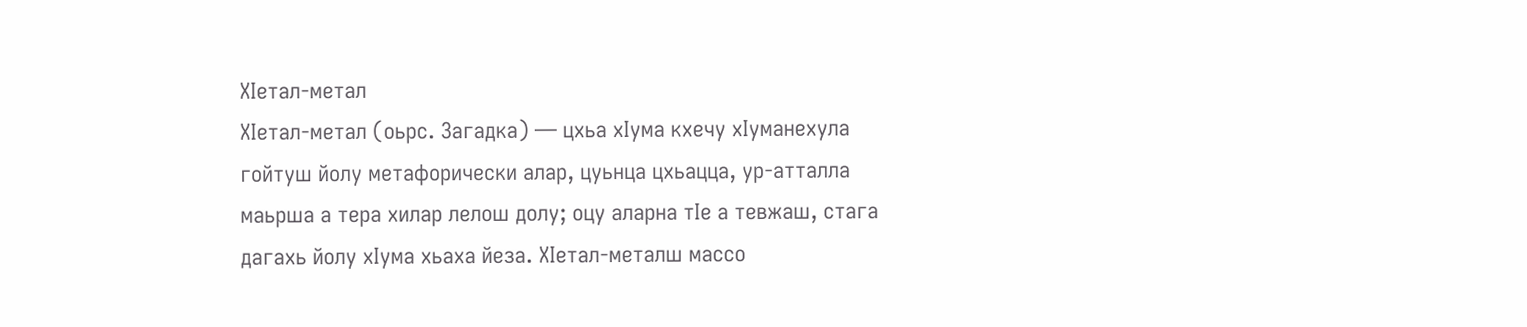ХӀетал-метал
ХӀетал-метал (оьрс. Загадка) — цхьа хӀума кхечу хӀуманехула гойтуш йолу метафорически алар, цуьнца цхьацца, ур-атталла маьрша а тера хилар лелош долу; оцу аларна тӀе а тевжаш, стага дагахь йолу хӀума хьаха йеза. ХӀетал-металш массо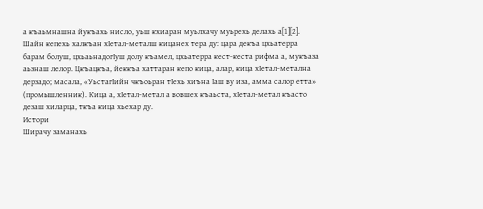а къаьмнашна йукъахь нисло, уьш кхиаран муьлхачу муьрехь делахь а[1][2].
Шайн кепехь халкъан хӀетал-металш кицанех тера ду: цара декъа цхьатерра барам болуш, цхьаьнадогӀуш долу къамел, цхьатерра кест-кеста рифма а, мукъаза аьзнаш лелор. Цкъацкъа, йеккъа хаттаран кепо кица, алар, кица хӀетал-метална дерзадо; масала, «УьстагӀийн чкъоьран тӀехь хиъна Ӏаш ву иза, амма салор етта» (промышленник). Кица а, хӀетал-метал а вовшех къаьста, хӀетал-метал къасто дезаш хиларца, ткъа кица хьехар ду.
Истори
Ширачу заманахь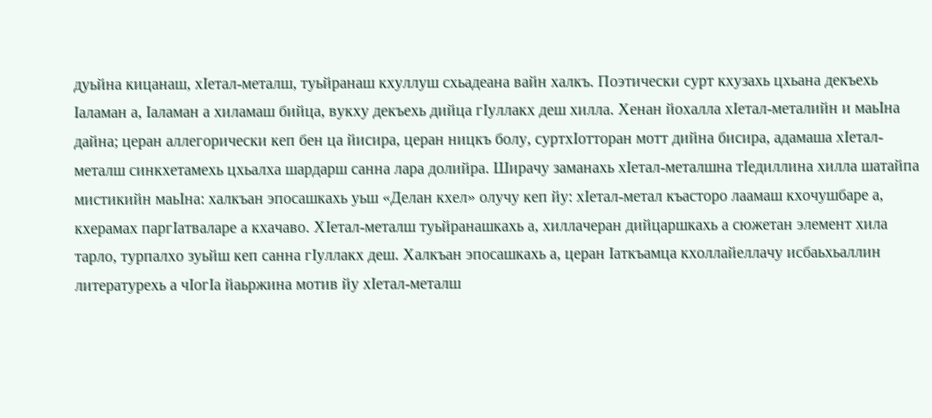дуьйна кицанаш, хӀетал-металш, туьйранаш кхуллуш схьадеана вайн халкъ. Поэтически сурт кхузахь цхьана декъехь Ӏаламан а, Ӏаламан а хиламаш бийца, вукху декъехь дийца гӀуллакх деш хилла. Хенан йохалла хӀетал-металийн и маьӀна дайна; церан аллегорически кеп бен ца йисира, церан ницкъ болу, суртхӀотторан мотт дийна бисира, адамаша хӀетал-металш синкхетамехь цхьалха шардарш санна лара долийра. Ширачу заманахь хӀетал-металшна тӀедиллина хилла шатайпа мистикийн маьӀна: халкъан эпосашкахь уьш «Делан кхел» олучу кеп йу: хӀетал-метал къасторо лаамаш кхочушбаре а, кхерамах паргӀатваларе а кхачаво. ХӀетал-металш туьйранашкахь а, хиллачеран дийцаршкахь а сюжетан элемент хила тарло, турпалхо зуьйш кеп санна гӀуллакх деш. Халкъан эпосашкахь а, церан Ӏаткъамца кхоллайеллачу исбаьхьаллин литературехь а чӀогӀа йаьржина мотив йу хӀетал-металш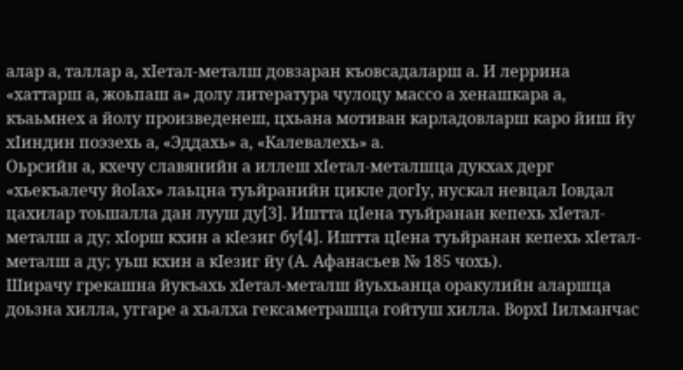алар а, таллар а, хӀетал-металш довзаран къовсадаларш а. И леррина «хаттарш а, жоьпаш а» долу литература чулоцу массо а хенашкара а, къаьмнех а йолу произведенеш, цхьана мотиван карладовларш каро йиш йу хӀиндин поэзехь а, «Эддахь» а, «Калевалехь» а.
Оьрсийн а, кхечу славянийн а иллеш хӀетал-металшца дукхах дерг «хьекъалечу йоӀах» лаьцна туьйранийн цикле догӀу, нускал невцал Ӏовдал цахилар тоьшалла дан лууш ду[3]. Иштта цӀена туьйранан кепехь хӀетал-металш а ду; хӀорш кхин а кӀезиг бу[4]. Иштта цӀена туьйранан кепехь хӀетал-металш а ду; уьш кхин а кӀезиг йу (А. Афанасьев № 185 чохь).
Ширачу грекашна йукъахь хӀетал-металш йуьхьанца оракулийн аларшца доьзна хилла, уггаре а хьалха гексаметрашца гойтуш хилла. ВорхӀ Ӏилманчас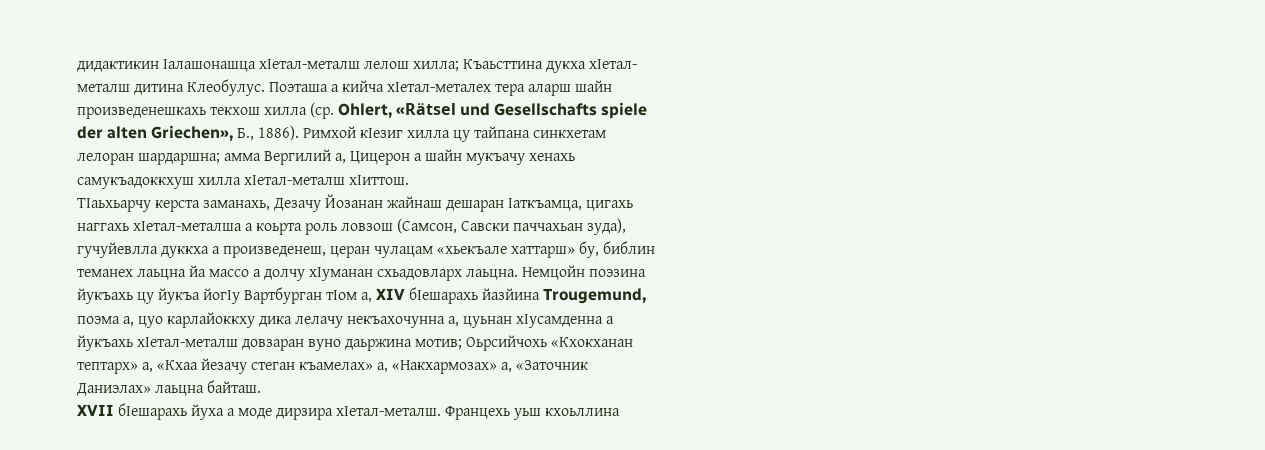дидактикин Ӏалашонашца хӀетал-металш лелош хилла; Къаьсттина дукха хӀетал-металш дитина Клеобулус. Поэташа а кийча хӀетал-металех тера аларш шайн произведенешкахь текхош хилла (ср. Ohlert, «Rätsel und Gesellschafts spiele der alten Griechen», Б., 1886). Римхой кӀезиг хилла цу тайпана синкхетам лелоран шардаршна; амма Вергилий а, Цицерон а шайн мукъачу хенахь самукъадоккхуш хилла хӀетал-металш хӀиттош.
ТӀаьхьарчу керста заманахь, Дезачу Йозанан жайнаш дешаран Ӏаткъамца, цигахь наггахь хӀетал-металша а коьрта роль ловзош (Самсон, Савски паччахьан зуда), гучуйевлла дуккха а произведенеш, церан чулацам «хьекъале хаттарш» бу, библин теманех лаьцна йа массо а долчу хӀуманан схьадовларх лаьцна. Немцойн поэзина йукъахь цу йукъа йогӀу Вартбурган тӀом а, XIV бӀешарахь йазйина Trougemund, поэма а, цуо карлайоккху дика лелачу некъахочунна а, цуьнан хӀусамденна а йукъахь хӀетал-металш довзаран вуно даьржина мотив; Оьрсийчохь «Кхокханан тептарх» а, «Кхаа йезачу стеган къамелах» а, «Накхармозах» а, «Заточник Даниэлах» лаьцна байташ.
XVII бӀешарахь йуха а моде дирзира хӀетал-металш. Францехь уьш кхоьллина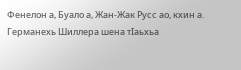Фенелон а, Буало а, Жан-Жак Русс ао, кхин а. Германехь Шиллера шена тӀаьхьа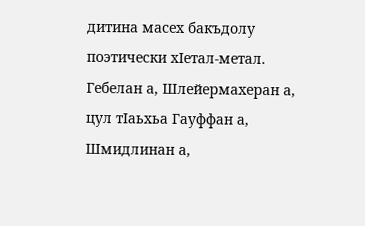дитина масех бакъдолу поэтически хӀетал-метал. Гебелан а, Шлейермахеран а, цул тӀаьхьа Гауффан а, Шмидлинан а,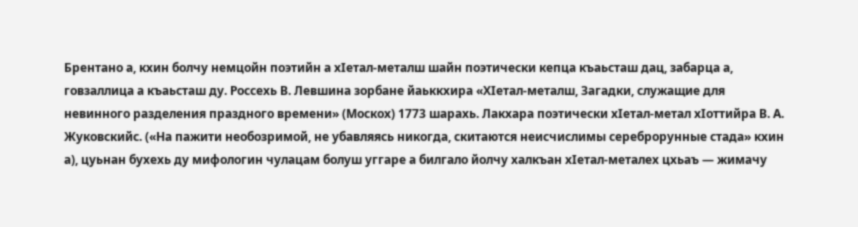Брентано а, кхин болчу немцойн поэтийн а хӀетал-металш шайн поэтически кепца къаьсташ дац, забарца а, говзаллица а къаьсташ ду. Россехь В. Левшина зорбане йаьккхира «ХӀетал-металш, Загадки, служащие для невинного разделения праздного времени» (Москох) 1773 шарахь. Лакхара поэтически хӀетал-метал хӀоттийра В. А. Жуковскийс. («На пажити необозримой, не убавляясь никогда, скитаются неисчислимы сереброрунные стада» кхин а), цуьнан бухехь ду мифологин чулацам болуш уггаре а билгало йолчу халкъан хӀетал-металех цхьаъ — жимачу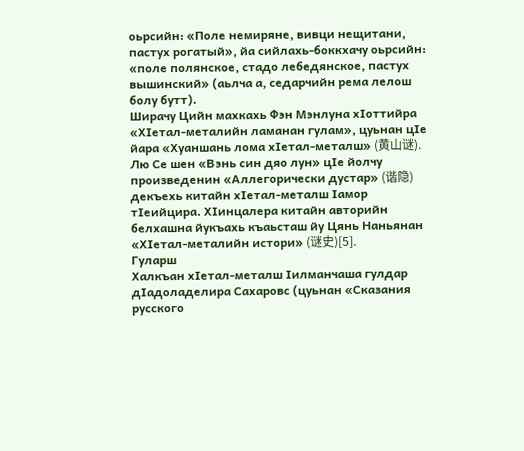оьрсийн: «Поле немиряне, вивци нещитани, пастух рогатый», йа сийлахь-боккхачу оьрсийн: «поле полянское, стадо лебедянское, пастух вышинский» (аьлча а, седарчийн рема лелош болу бутт).
Ширачу Цийн махкахь Фэн Мэнлуна хӀоттийра «ХӀетал-металийн ламанан гулам», цуьнан цӀе йара «Хуаншань лома хӀетал-металш» (黄山谜). Лю Се шен «Вэнь син дяо лун» цӀе йолчу произведенин «Аллегорически дустар» (谐隐) декъехь китайн хӀетал-металш Ӏамор тӀеийцира. ХӀинцалера китайн авторийн белхашна йукъахь къаьсташ йу Цянь Наньянан «ХӀетал-металийн истори» (谜史)[5].
Гуларш
Халкъан хӀетал-металш Ӏилманчаша гулдар дӀадоладелира Сахаровс (цуьнан «Сказания русского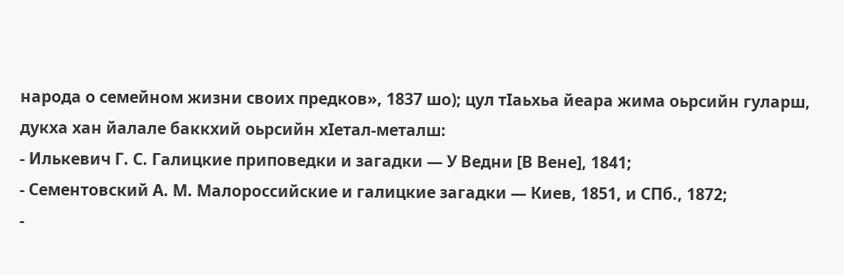народа о семейном жизни своих предков», 1837 шо); цул тӀаьхьа йеара жима оьрсийн гуларш, дукха хан йалале баккхий оьрсийн хӀетал-металш:
- Илькевич Г. С. Галицкие приповедки и загадки — У Ведни [В Вене], 1841;
- Сементовский А. М. Малороссийские и галицкие загадки — Киев, 1851, и СПб., 1872;
-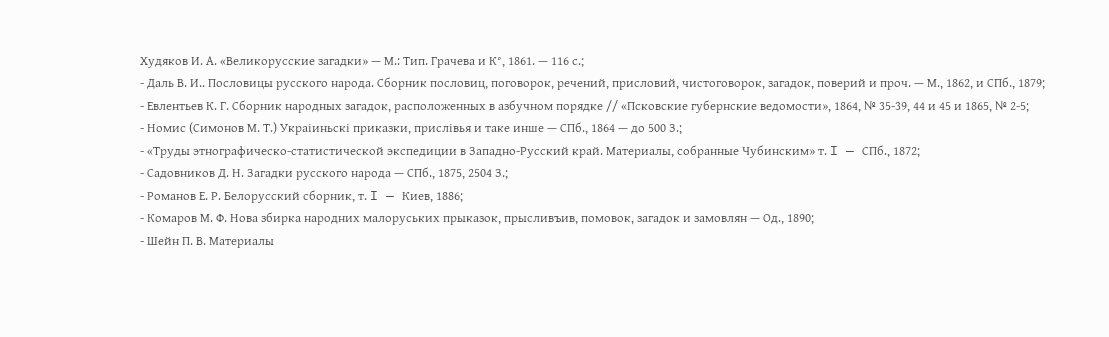Худяков И. А. «Великорусские загадки» — М.: Тип. Грачева и К°, 1861. — 116 с.;
- Даль В. И.. Пословицы русского народа. Сборник пословиц, поговорок, речений, присловий, чистоговорок, загадок, поверий и проч. — М., 1862, и СПб., 1879;
- Евлентьев К. Г. Сборник народных загадок, расположенных в азбучном порядке // «Псковские губернские ведомости», 1864, № 35-39, 44 и 45 и 1865, № 2-5;
- Номис (Симонов М. Т.) Украіиньскі приказки, прислівья и таке инше — СПб., 1864 — до 500 З.;
- «Труды этнографическо-статистической экспедиции в Западно-Русский край. Материалы, собранные Чубинским» т. I — СПб., 1872;
- Садовников Д. Н. Загадки русского народа — СПб., 1875, 2504 З.;
- Романов Е. Р. Белорусский сборник, т. I — Киев, 1886;
- Комаров М. Ф. Нова збирка народних малоруських прыказок, прысливъив, помовок, загадок и замовлян — Од., 1890;
- Шейн П. В. Материалы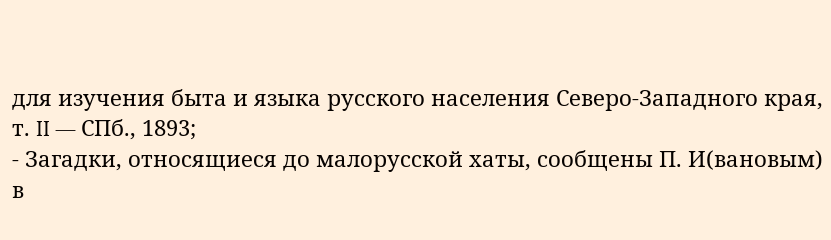для изучения быта и языка русского населения Северо-Западного края, т. II — СПб., 1893;
- Загадки, относящиеся до малорусской хаты, сообщены П. И(вановым) в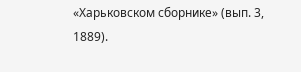«Харьковском сборнике» (вып. 3, 1889).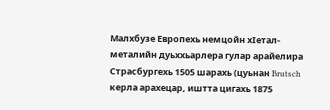Малхбузе Европехь немцойн хӀетал-металийн дуьххьарлера гулар арайелира Страсбургехь 1505 шарахь (цуьнан Brutsch керла арахецар, иштта цигахь 1875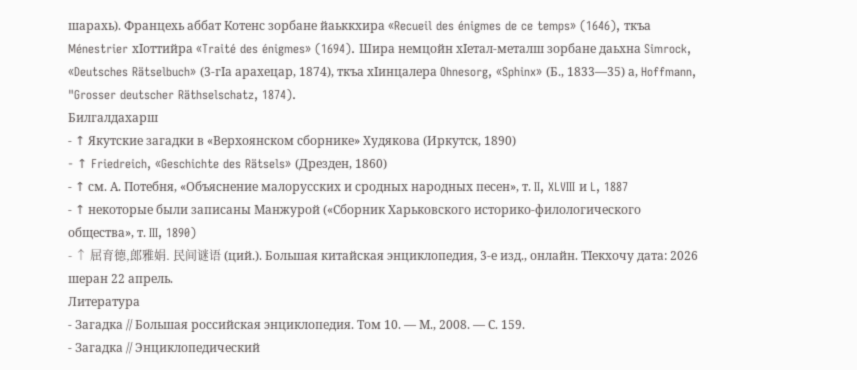шарахь). Францехь аббат Котенс зорбане йаьккхира «Recueil des énigmes de ce temps» (1646), ткъа Ménestrier хӀоттийра «Traité des énigmes» (1694). Шира немцойн хӀетал-металш зорбане даьхна Simrock, «Deutsches Rätselbuch» (3-гӀа арахецар, 1874), ткъа хӀинцалера Ohnesorg, «Sphinx» (Б., 1833—35) а, Hoffmann, "Grosser deutscher Räthselschatz, 1874).
Билгалдахарш
- ↑ Якутские загадки в «Верхоянском сборнике» Худякова (Иркутск, 1890)
- ↑ Friedreich, «Geschichte des Rätsels» (Дрезден, 1860)
- ↑ см. А. Потебня, «Объяснение малорусских и сродных народных песен», т. II, XLVIII и L, 1887
- ↑ некоторые были записаны Манжурой («Сборник Харьковского историко-филологического общества», т. III, 1890)
- ↑ 屈育德,郎雅娟. 民间谜语 (ций.). Большая китайская энциклопедия, 3-е изд., онлайн. ТӀекхочу дата: 2026 шеран 22 апрель.
Литература
- Загадка // Большая российская энциклопедия. Том 10. — М., 2008. — С. 159.
- Загадка // Энциклопедический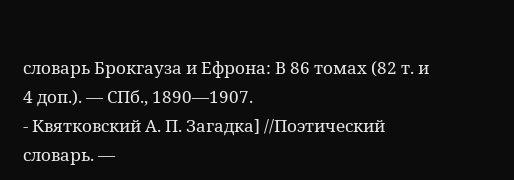словарь Брокгауза и Ефрона: В 86 томах (82 т. и 4 доп.). — СПб., 1890—1907.
- Квятковский А. П. Загадка] //Поэтический словарь. —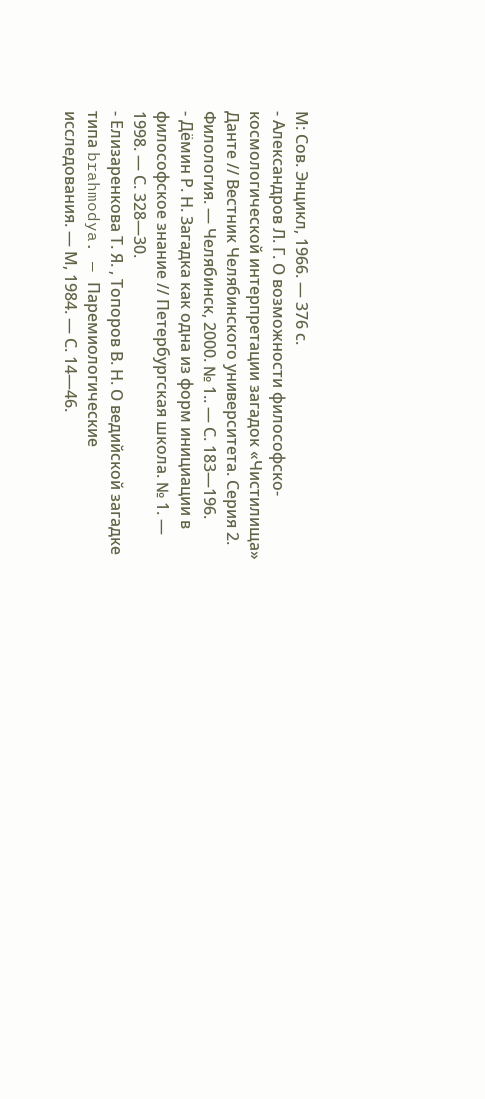М: Сов. Энцикл, 1966. — 376 с.
- Александров Л. Г. О возможности философско-космологической интерпретации загадок «Чистилища» Данте // Вестник Челябинского университета. Серия 2. Филология. — Челябинск, 2000. № 1.. — С. 183—196.
- Дёмин Р. Н. Загадка как одна из форм инициации в философское знание // Петербургская школа. № 1. — 1998. — С. 328—30.
- Елизаренкова Т. Я. , Топоров В. Н. О ведийской загадке типа brahmodya. — Паремиологические исследования. — М, 1984. — С. 14—46.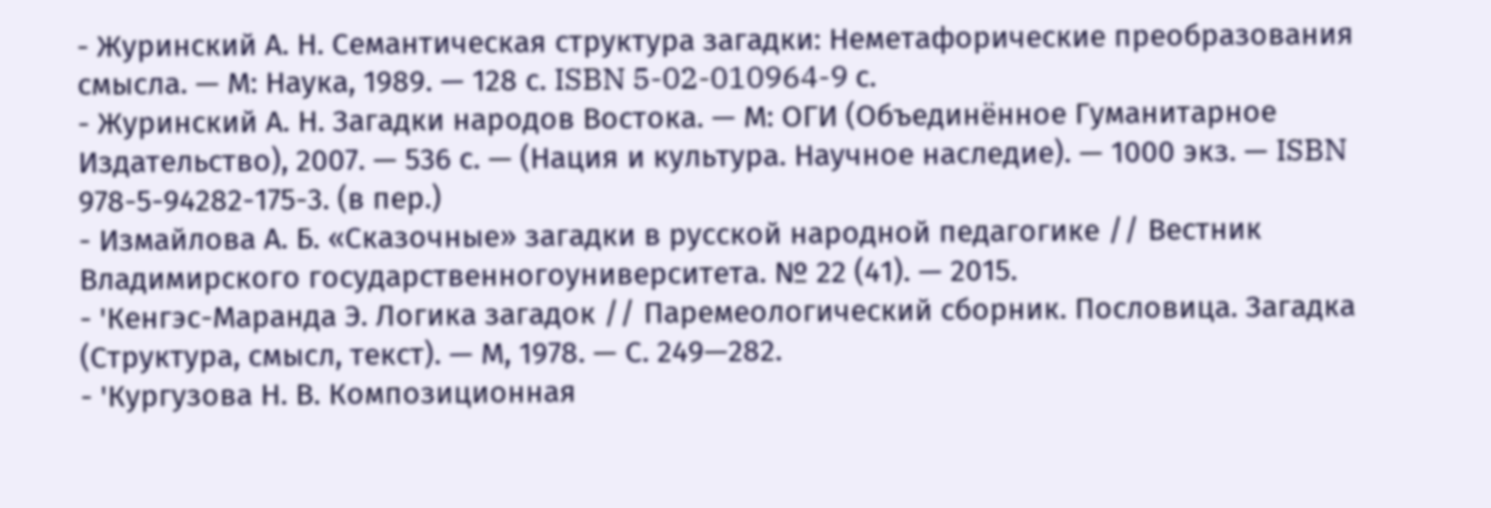- Журинский А. Н. Семантическая структура загадки: Неметафорические преобразования смысла. — М: Наука, 1989. — 128 с. ISBN 5-02-010964-9 с.
- Журинский А. Н. Загадки народов Востока. — М: ОГИ (Объединённое Гуманитарное Издательство), 2007. — 536 с. — (Нация и культура. Научное наследие). — 1000 экз. — ISBN 978-5-94282-175-3. (в пер.)
- Измайлова А. Б. «Сказочные» загадки в русской народной педагогике // Вестник Владимирского государственногоуниверситета. № 22 (41). — 2015.
- 'Кенгэс-Маранда Э. Логика загадок // Паремеологический сборник. Пословица. Загадка (Структура, смысл, текст). — М, 1978. — С. 249—282.
- 'Кургузова Н. В. Композиционная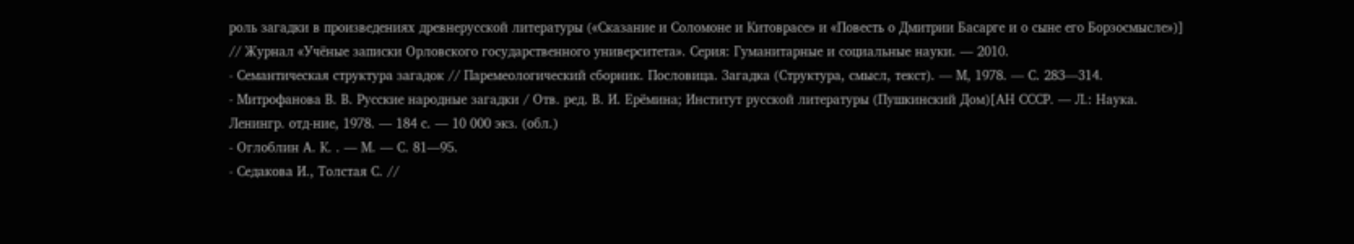роль загадки в произведениях древнерусской литературы («Сказание и Соломоне и Китоврасе» и «Повесть о Дмитрии Басарге и о сыне его Борзосмысле»)] // Журнал «Учёные записки Орловского государственного университета». Серия: Гуманитарные и социальные науки. — 2010.
- Семантическая структура загадок // Паремеологический сборник. Пословица. Загадка (Структура, смысл, текст). — М, 1978. — С. 283—314.
- Митрофанова В. В. Русские народные загадки / Отв. ред. В. И. Ерёмина; Институт русской литературы (Пушкинский Дом)[АН СССР. — Л.: Наука. Ленингр. отд-ние, 1978. — 184 с. — 10 000 экз. (обл.)
- Оглоблин А. К. . — М. — С. 81—95.
- Седакова И., Толстая С. //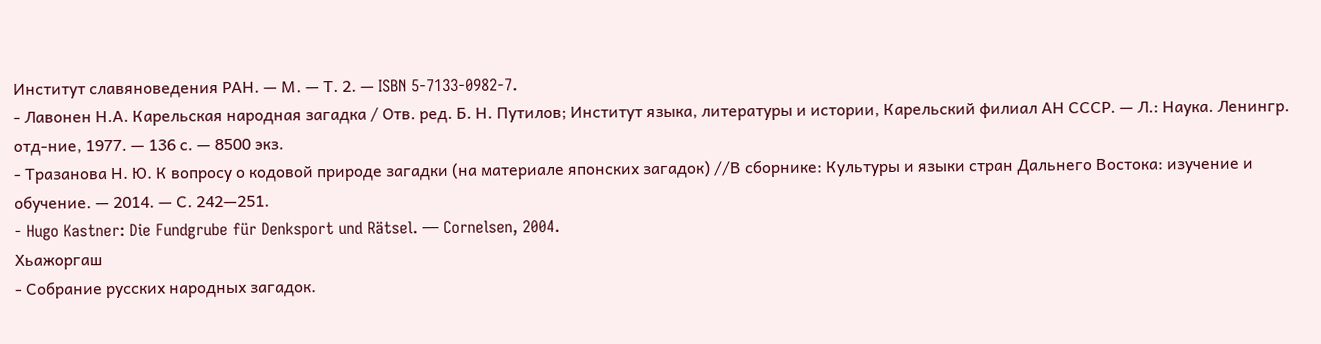Институт славяноведения РАН. — М. — Т. 2. — ISBN 5-7133-0982-7.
- Лавонен Н.А. Карельская народная загадка / Отв. ред. Б. Н. Путилов; Институт языка, литературы и истории, Карельский филиал АН СССР. — Л.: Наука. Ленингр. отд-ние, 1977. — 136 с. — 8500 экз.
- Тразанова Н. Ю. К вопросу о кодовой природе загадки (на материале японских загадок) //В сборнике: Культуры и языки стран Дальнего Востока: изучение и обучение. — 2014. — С. 242—251.
- Hugo Kastner: Die Fundgrube für Denksport und Rätsel. — Cornelsen, 2004.
Хьажоргаш
- Собрание русских народных загадок.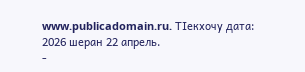www.publicadomain.ru. ТӀекхочу дата: 2026 шеран 22 апрель.
-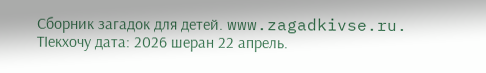Сборник загадок для детей. www.zagadkivse.ru. ТӀекхочу дата: 2026 шеран 22 апрель.